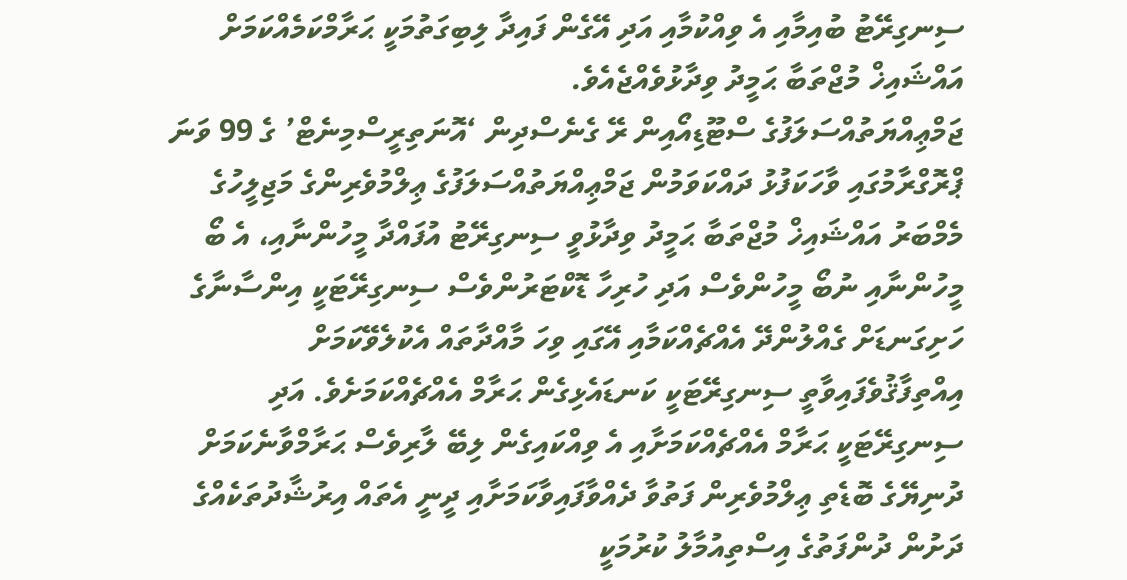ސިނގިރޭޓު ބުއިމާއި އެ ވިއްކުމާއި އަދި އޭގެން ފައިދާ ލިބިގަތުމަކީ ޙަރާމްކަމެއްކަމަށް އައްޝައިޚް މުޖްތަބާ ޙަމީދު ވިދާޅުވެއްޖެއެވެ.
ޖަމްޢިއްޔަތުއްސަލަފުގެ ސްޓޫޑިއޯއިން ރޭ ގެނެސްދިން ‘އޮނަތިރީސްމިނެޓް’ ގެ 99 ވަނަ ޕްރޮގްރާމުގައި ވާހަކަފުޅު ދައްކަވަމުން ޖަމްޢިއްޔަތުއްސަލަފުގެ ޢިލްމުވެރިންގެ މަޖިލީހުގެ މެމްބަރު އައްޝައިޚް މުޖްތަބާ ޙަމީދު ވިދާޅުވީ ސިނގިރޭޓު އުފައްދާ މީހުންނާއި، އެ ބޯ މީހުންނާއި ނުބޯ މީހުންވެސް އަދި ހުރިހާ ޑޮކްޓަރުންވެސް ސިނގިރޭޓަކީ އިންސާނާގެ ހަށިގަނޑަށް ގެއްލުންދޭ އެއްޗެއްކަމާއި އޭގައި ވިހަ މާއްދާތައް އެކުލެވޭކަމަށް އިއްތިފާޤުވެފައިވާތީ ސިނގިރޭޓަކީ ކަނޑައެޅިގެން ޙަރާމް އެއްޗެއްކަމަށެވެ. އަދި ސިނގިރޭޓަކީ ޙަރާމް އެއްޗެއްކަމަށާއި އެ ވިއްކައިގެން ލިބޭ ލާރިވެސް ޙަރާމްވާނެކަމަށް ދުނިޔޭގެ ބޮޑެތި ޢިލްމުވެރިން ފަތުވާ ދެއްވާފައިވާކަމަށާއި ދީނީ އެތައް އިރުޝާދުތަކެއްގެ ދަށުން ދުންފަތުގެ އިސްތިއުމާލު ކުރުމަކީ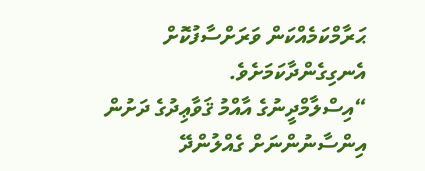ޙަރާމްކަމެއްކަން ވަރަށްސާފުކޮށް އެނގިގެންދާކަމަށެވެ.
“އިސްލާމްދީނުގެ އާއްމު ޤަވާޢިދުގެ ދަށުން އިންސާނުންނަށް ގެއްލުންދޭ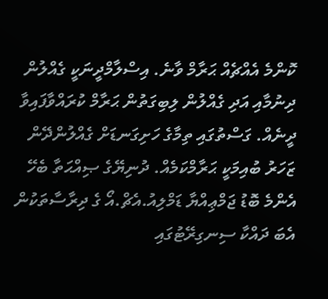ކޮންމެ އެއްޗެއް ޙަރާމް ވާނެ. އިސްލާމްދީނަކީ ގެއްލުން ދިނުމާއި އަދި ގެއްލުން ލިބިގަތުން ޙަރާމް ކުރައްވާފައިވާ ދީނެއް. ގަސްތުގައި ތިމާގެ ހަށިގަނޑަށް ގެއްލުންދޭން ޒަހަރު ބުއިމަކީ ޙަރާމްކަމެއް. ދުނިޔޭގެ ޞިއްޙަތާ ބެހޭ އެންމެ ބޮޑު ޖަމްޢިއްޔާ ޑަމްލިއު.އެޗް.އޯ ގެ ދިރާސާތަކުން އެބަ ދައްކާ ސިނގިރޭޓުގައި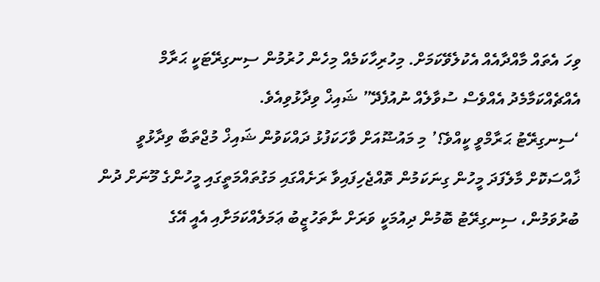ވިހަ އެތައް މާއްދާއެއް އެކުލެވޭކަމަށް. މިހުރިހާކަމެއް މިހެން ހުރުމުން ސިނގިރޭޓަކީ ޙަރާމް އެއްޗެއްކަމާމެދު އެއްވެސް ސުވާލެއް ނުއުފެދޭ” ޝައިޚް ވިދާޅުވިއެވެ.
‘ސިނގިރޭޓު ޙަރާމްވީ ކީއްވެ؟’ މި މައުޟޫއަށް ވާހަކަފުޅު ދައްކަވުން ޝައިޚް މުޖްތަބާ ވިދާޅުވީ ޚާއްސަކޮށް މާލެފަދަ މީހުން ގިނަކަމުން ތޮއްޖެހިފައިވާ ރަށެއްގައި މަގުތައްމަތީގައި މީހުންގެ މޫނަށް ދުން ބުރުވަމުން، ސިނގިރޭޓު ބޮމުން ދިއުމަކީ ވަރަށް ނާތަހުޒީބު ޢަމަލެއްކަމަށާއި އެއީ އޭގެ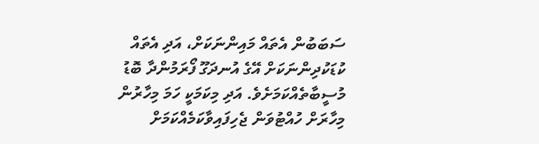ސަބަބުން އެތައް މައިންނަކަށް، އަދި އެތައް ކުޑަކުދިންނަކަށް އޭގެ އުނދަގޫ ފޯރަމުންދާ ބޮޑު މުސީބާތެއްކަމަށެވެ. އަދި މިކަމަކީ ހަމަ މިހާރުން މިހާރަށް ހުއްޓުވަން ޖެހިފައިވާކަމެއްކަމަށް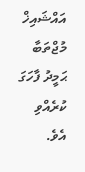އައްޝައިޚް މުޖްތަބާ ޙަމީދު ފާހަގަ ކުރެއްވި އެވެ.